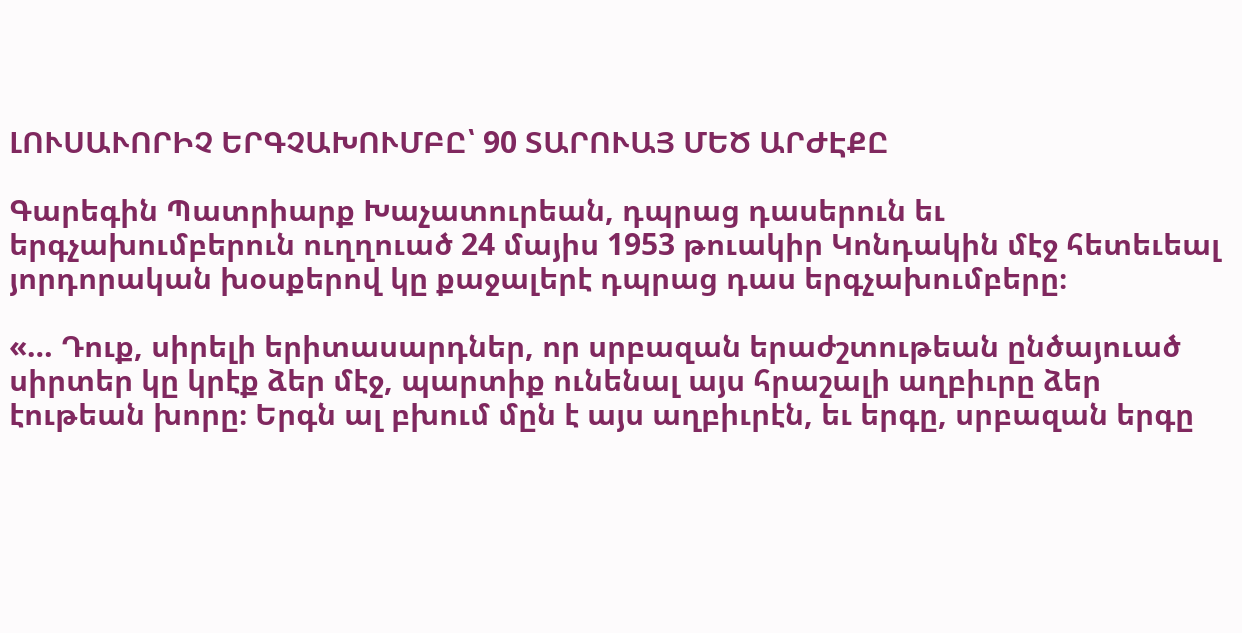ԼՈՒՍԱՒՈՐԻՉ ԵՐԳՉԱԽՈՒՄԲԸ՝ 90 ՏԱՐՈՒԱՅ ՄԵԾ ԱՐԺԷՔԸ

Գարեգին Պատրիարք Խաչատուրեան, դպրաց դասերուն եւ երգչախումբերուն ուղղուած 24 մայիս 1953 թուակիր Կոնդակին մէջ հետեւեալ յորդորական խօսքերով կը քաջալերէ դպրաց դաս երգչախումբերը։

«… Դուք, սիրելի երիտասարդներ, որ սրբազան երաժշտութեան ընծայուած սիրտեր կը կրէք ձեր մէջ, պարտիք ունենալ այս հրաշալի աղբիւրը ձեր էութեան խորը։ Երգն ալ բխում մըն է այս աղբիւրէն, եւ երգը, սրբազան երգը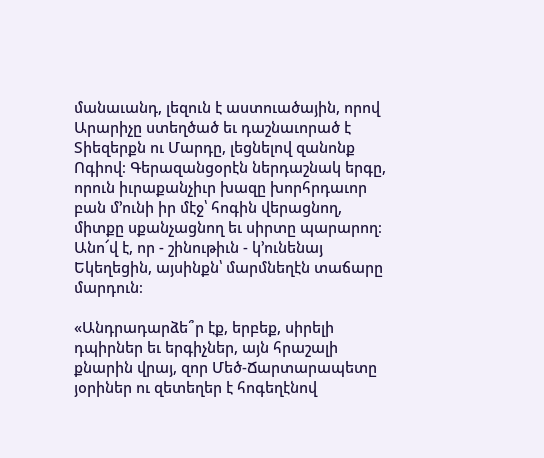մանաւանդ, լեզուն է աստուածային, որով Արարիչը ստեղծած եւ դաշնաւորած է Տիեզերքն ու Մարդը, լեցնելով զանոնք Ոգիով։ Գերազանցօրէն ներդաշնակ երգը, որուն իւրաքանչիւր խազը խորհրդաւոր բան մ՚ունի իր մէջ՝ հոգին վերացնող, միտքը սքանչացնող եւ սիրտը պարարող։ Անո՜վ է, որ - շինութիւն - կ՚ունենայ Եկեղեցին, այսինքն՝ մարմնեղէն տաճարը մարդուն։

«Անդրադարձե՞ր էք, երբեք, սիրելի դպիրներ եւ երգիչներ, այն հրաշալի քնարին վրայ, զոր Մեծ-Ճարտարապետը յօրիներ ու զետեղեր է հոգեղէնով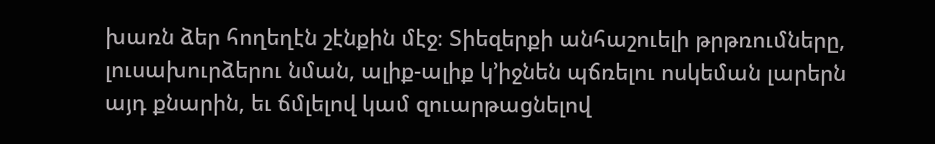խառն ձեր հողեղէն շէնքին մէջ։ Տիեզերքի անհաշուելի թրթռումները, լուսախուրձերու նման, ալիք-ալիք կ՚իջնեն պճռելու ոսկեման լարերն այդ քնարին, եւ ճմլելով կամ զուարթացնելով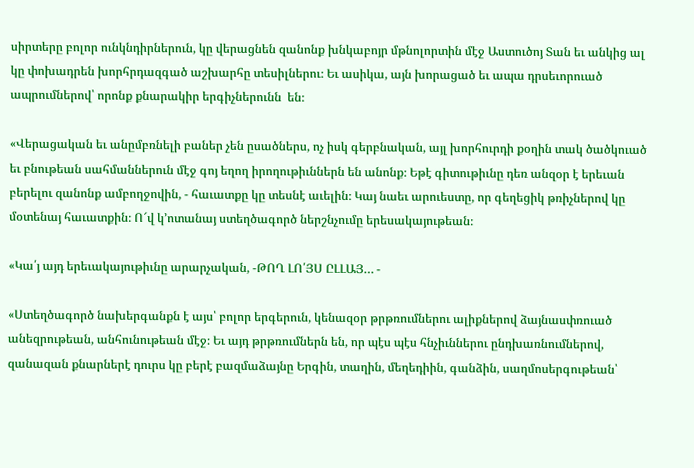սիրտերը բոլոր ունկնդիրներուն, կը վերացնեն զանոնք խնկաբոյր մթնոլորտին մէջ Աստուծոյ Տան եւ անկից ալ կը փոխադրեն խորհրդազգած աշխարհը տեսիլներու։ Եւ ասիկա, այն խորացած եւ ապա դրսեւորուած ապրումներով՝ որոնք քնարակիր երգիչներունն  են։

«Վերացական եւ անըմբռնելի բաներ չեն ըսածներս, ոչ իսկ գերբնական, այլ խորհուրդի քօղին տակ ծածկուած եւ բնութեան սահմաններուն մէջ գոյ եղող իրողութիւններն են անոնք։ Եթէ գիտութիւնը դեռ անզօր է երեւան բերելու զանոնք ամբողջովին, - հաւատքը կը տեսնէ աւելին։ Կայ նաեւ արուեստը, որ գեղեցիկ թռիչներով կը մօտենայ հաւատքին։ Ո՜վ կ՚ոտանայ ստեղծագործ ներշնչումը երեսակայութեան։

«Կա՛յ այդ երեւակայութիւնը արարչական, -ԹՈՂ ԼՈ՛ՅՍ ԸԼԼԱՅ… -

«Ստեղծագործ նախերգանքն է այս՝ բոլոր երգերուն, կենազօր թրթռումներու ալիքներով ձայնասփռուած անեզրութեան, անհունութեան մէջ։ Եւ այդ թրթռումներն են, որ պէս պէս հնչիւններու ընդխառնումներով, զանազան քնարներէ դուրս կը բերէ բազմաձայնը Երգին, տաղին, մեղեդիին, գանձին, սաղմոսերգութեան՝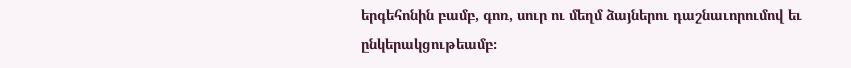երգեհոնին բամբ, գոռ, սուր ու մեղմ ձայներու դաշնաւորումով եւ ընկերակցութեամբ։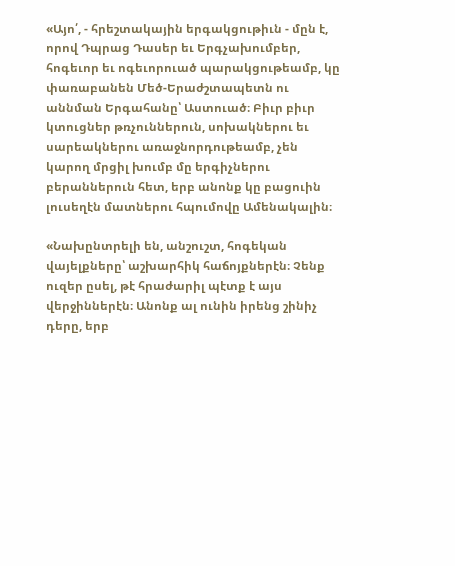«Այո՛, - հրեշտակային երգակցութիւն - մըն է, որով Դպրաց Դասեր եւ Երգչախումբեր, հոգեւոր եւ ոգեւորուած պարակցութեամբ, կը փառաբանեն Մեծ-Երաժշտապետն ու աննման Երգահանը՝ Աստուած։ Բիւր բիւր կտուցներ թռչուններուն, սոխակներու եւ սարեակներու առաջնորդութեամբ, չեն կարող մրցիլ խումբ մը երգիչներու բերաններուն հետ, երբ անոնք կը բացուին լուսեղէն մատներու հպումովը Ամենակալին։

«Նախընտրելի են, անշուշտ, հոգեկան վայելքները՝ աշխարհիկ հաճոյքներէն։ Չենք ուզեր ըսել, թէ հրաժարիլ պէտք է այս վերջիններէն։ Անոնք ալ ունին իրենց շինիչ դերը, երբ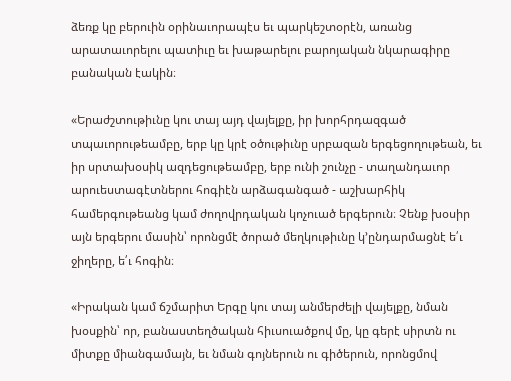ձեռք կը բերուին օրինաւորապէս եւ պարկեշտօրէն, առանց արատաւորելու պատիւը եւ խաթարելու բարոյական նկարագիրը բանական էակին։

«Երաժշտութիւնը կու տայ այդ վայելքը, իր խորհրդազգած տպաւորութեամբը, երբ կը կրէ օծութիւնը սրբազան երգեցողութեան, եւ իր սրտախօսիկ ազդեցութեամբը, երբ ունի շունչը - տաղանդաւոր արուեստագէտներու հոգիէն արձագանգած - աշխարհիկ համերգութեանց կամ ժողովրդական կոչուած երգերուն։ Չենք խօսիր այն երգերու մասին՝ որոնցմէ ծորած մեղկութիւնը կ՚ընդարմացնէ ե՛ւ ջիղերը, ե՛ւ հոգին։

«Իրական կամ ճշմարիտ Երգը կու տայ անմերժելի վայելքը, նման խօսքին՝ որ, բանաստեղծական հիւսուածքով մը, կը գերէ սիրտն ու միտքը միանգամայն, եւ նման գոյներուն ու գիծերուն, որոնցմով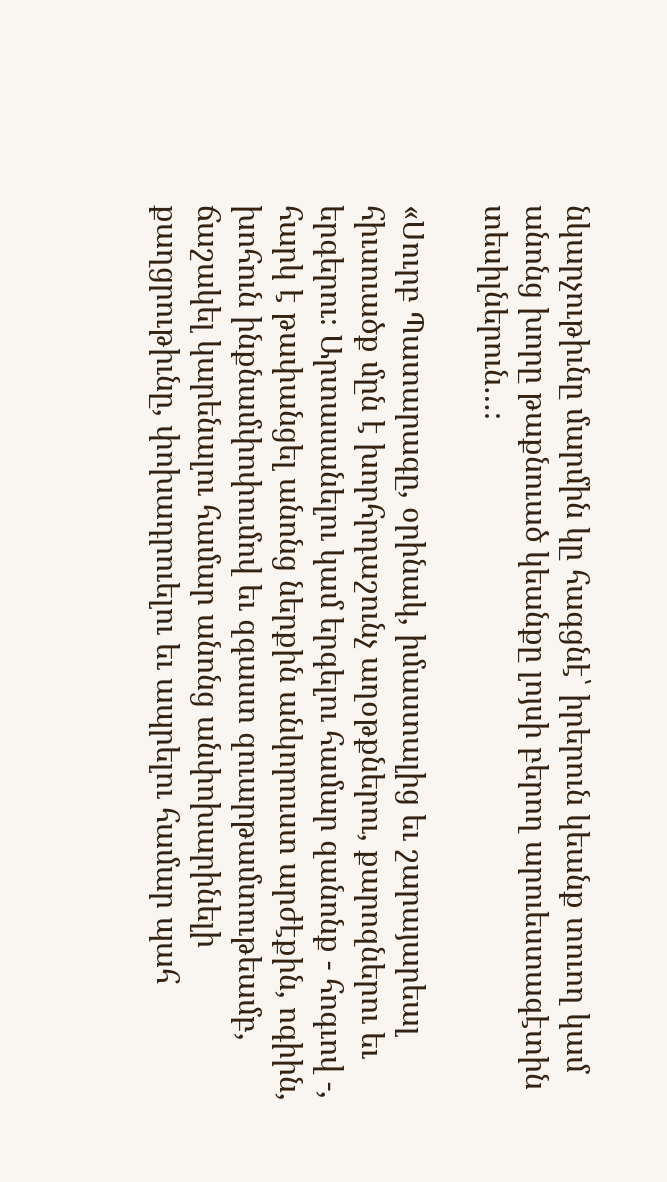նկարչութիւնը մարմին կը հագցնէ՝ իրերուն կեանք տուող կամ անոնց խորը թաքնուած կեանքը լոյսի բերող արուեստագէտին տեսիլներուն…։

«Սուրբ Պատարագը, օրինակ, իմաստալից եւ շարայարեալ հիւսուածք մըն է խորհրդաշունչ աղօթքներու, քարոզներու եւ երգերու։ Արտասանելու կամ երգելու համար զանոնք - հոգւով -, հարկ է թափանցել անոնց ներքին անկորուստ արժէքին, ոգիին, խոհուն ինքնամփոփումով եւ զգաստ զուարթամտութեամբ, ճաշակել կարենալու համար անոնց անփոխարինելի քաղցրութիւնը, փոխադրուելու եւ ապրելու համար պահ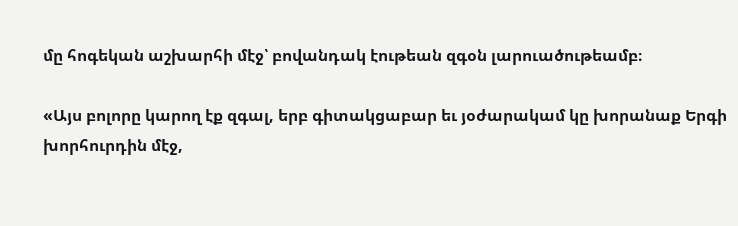մը հոգեկան աշխարհի մէջ՝ բովանդակ էութեան զգօն լարուածութեամբ։

«Այս բոլորը կարող էք զգալ, երբ գիտակցաբար եւ յօժարակամ կը խորանաք Երգի խորհուրդին մէջ,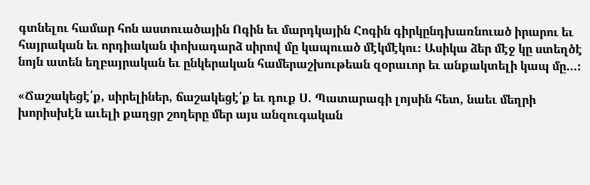գտնելու համար հոն աստուածային Ոգին եւ մարդկային Հոգին գիրկընդխառնուած իրարու եւ հայրական եւ որդիական փոխադարձ սիրով մը կապուած մէկմէկու։ Ասիկա ձեր մէջ կը ստեղծէ նոյն ատեն եղբայրական եւ ընկերական համերաշխութեան զօրաւոր եւ անքակտելի կապ մը…։

«Ճաշակեցէ՛ք, սիրելիներ, ճաշակեցէ՛ք եւ դուք Ս. Պատարագի լոյսին հետ, նաեւ մեղրի խորիսխէն աւելի քաղցր շողերը մեր այս անզուգական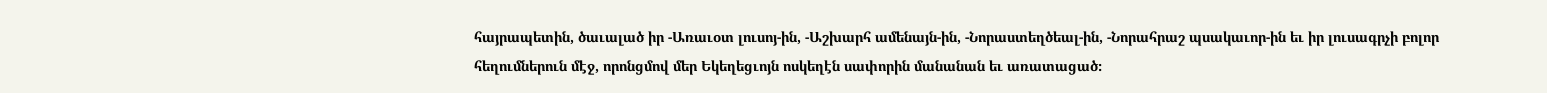հայրապետին, ծաւալած իր -Առաւօտ լուսոյ-ին, -Աշխարհ ամենայն-ին, -Նորաստեղծեալ-ին, -Նորահրաշ պսակաւոր-ին եւ իր լուսագրչի բոլոր հեղումներուն մէջ, որոնցմով մեր Եկեղեցւոյն ոսկեղէն սափորին մանանան եւ առատացած։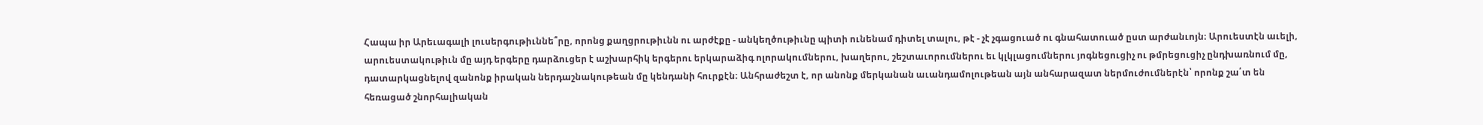Հապա իր Արեւագալի լուսերգութիւննե՞րը, որոնց քաղցրութիւնն ու արժէքը - անկեղծութիւնը պիտի ունենամ դիտել տալու, թէ - չէ չգացուած ու գնահատուած ըստ արժանւոյն։ Արուեստէն աւելի, արուեստակութիւն մը այդ երգերը դարձուցեր է աշխարհիկ երգերու երկարաձիգ ոլորակումներու, խաղերու, շեշտաւորումներու եւ կլկլացումներու յոգնեցուցիչ ու թմրեցուցիչ ընդխառնում մը, դատարկացնելով զանոնք իրական ներդաշնակութեան մը կենդանի հուրքէն։ Անհրաժեշտ է, որ անոնք մերկանան աւանդամոլութեան այն անհարազատ ներմուժումներէն՝ որոնք շա՛տ են հեռացած շնորհալիական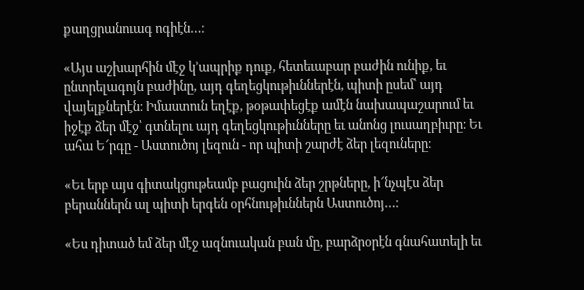քաղցրանուագ ոգիէն…։

«Այս աշխարհին մէջ կ՚ապրիք դուք, հետեւաբար բաժին ունիք, եւ ընտրելագոյն բաժինը, այդ գեղեցկութիւններէն, պիտի ըսեմ՝ այդ վայելքներէն։ Իմաստուն եղէք, թօթափեցէք ամէն նախապաշարում եւ իջէք ձեր մէջ՝ գտնելու այդ գեղեցկութիւնները եւ անոնց լուսաղբիւրը։ Եւ ահա Ե՜րգը - Աստուծոյ լեզուն - որ պիտի շարժէ ձեր լեզուները։

«Եւ երբ այս գիտակցութեամբ բացուին ձեր շրթները, ի՜նչպէս ձեր բերաններն ալ պիտի երգեն օրհնութիւններն Աստուծոյ…։

«Ես դիտած եմ ձեր մէջ ազնուական բան մը, բարձրօրէն գնահատելի եւ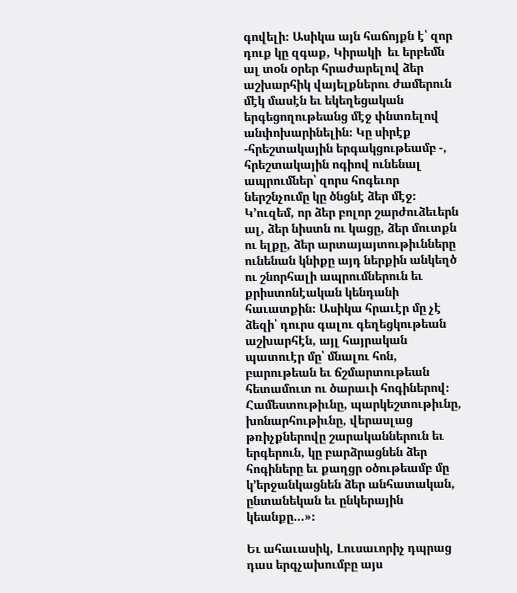գովելի։ Ասիկա այն հաճոյքն է՝ զոր դուք կը զգաք, Կիրակի  եւ երբեմն ալ տօն օրեր հրաժարելով ձեր աշխարհիկ վայելքներու ժամերուն մէկ մասէն եւ եկեղեցական երգեցողութեանց մէջ փնտռելով անփոխարինելին։ Կը սիրէք -հրեշտակային երգակցութեամբ -, հրեշտակային ոգիով ունենալ ապրումներ՝ զորս հոգեւոր ներշնչումը կը ծնցնէ ձեր մէջ։ Կ՚ուզեմ, որ ձեր բոլոր շարժուձեւերն ալ, ձեր նիստն ու կացը, ձեր մուտքն ու ելքը, ձեր արտայայտութիւնները ունենան կնիքը այդ ներքին անկեղծ ու շնորհալի ապրումներուն եւ քրիստոնէական կենդանի հաւատքին։ Ասիկա հրաւէր մը չէ ձեզի՝ դուրս գալու գեղեցկութեան աշխարհէն, այլ հայրական պատուէր մը՝ մնալու հոն, բարութեան եւ ճշմարտութեան հետամուտ ու ծարաւի հոգիներով։ Համեստութիւնը, պարկեշտութիւնը, խոնարհութիւնը, վերասլաց թռիչքներովը շարականներուն եւ երգերուն, կը բարձրացնեն ձեր հոգիները եւ քաղցր օծութեամբ մը կ՚երջանկացնեն ձեր անհատական, ընտանեկան եւ ընկերային կեանքը…»։

Եւ ահաւասիկ, Լուսաւորիչ դպրաց դաս երգչախումբը այս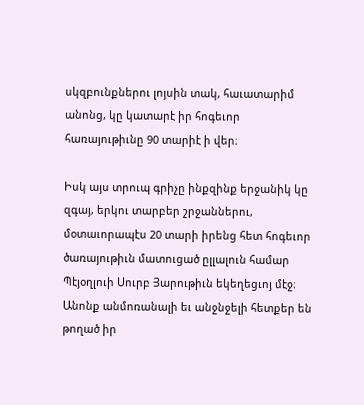սկզբունքներու լոյսին տակ, հաւատարիմ անոնց, կը կատարէ իր հոգեւոր հառայութիւնը 90 տարիէ ի վեր։

Իսկ այս տրուպ գրիչը ինքզինք երջանիկ կը զգայ, երկու տարբեր շրջաններու, մօտաւորապէս 20 տարի իրենց հետ հոգեւոր ծառայութիւն մատուցած ըլլալուն համար Պէյօղլուի Սուրբ Յարութիւն եկեղեցւոյ մէջ։ Անոնք անմոռանալի եւ անջնջելի հետքեր են թողած իր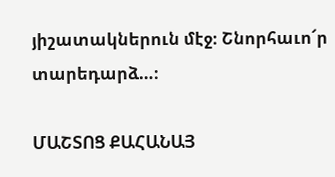յիշատակներուն մէջ։ Շնորհաւո՜ր տարեդարձ…։

ՄԱՇՏՈՑ ՔԱՀԱՆԱՅ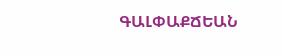ԳԱԼՓԱՔՃԵԱՆ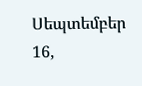Սեպտեմբեր 16,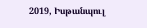2019, Իսթանպուլ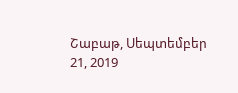Շաբաթ, Սեպտեմբեր 21, 2019